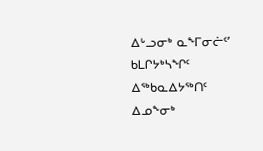ᐃᒡᓗᓂᒃ ᓇᖕᒥᓂᓖᑦ’ ᑲᒪᒋᔭᒃᓴᖏᑦ ᐃᖅᑲᓇᐃᔭᖅᑎᑦ
ᐃᓄᖕᓂᒃ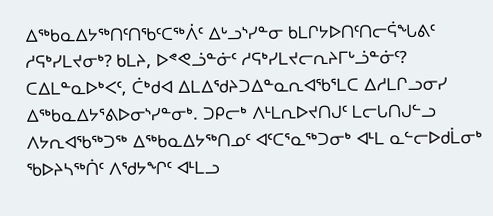ᐃᖅᑲᓇᐃᔭᖅᑎᑦᑎᖃᑦᑕᖅᐲᑦ ᐃᒡᓗᔅᓯᓐᓂ ᑲᒪᒋᔭᐅᑎᑦᑎᓕᕌᖓᕕᑦ ᓱᕋᒃᓯᒪᔪᓂᒃ? ᑲᒪᔨ, ᐅᕝᕙᓘᓐᓃᑦ ᓱᕋᒃᓯᒪᔪᓕᕆᔨᒥᒡᓘᓐᓃᑦ? ᑕᐃᒪᓐᓇᐅᒃᐸᑦ, ᑖᒃᑯᐊ ᐃᒪᐃᖁᔨᑐᐃᓐᓇᕆᐊᖃᕐᒪᑕ ᐃᓱᒪᒋᓗᓂᓯ ᐃᖅᑲᓇᐃᔭᕐᕕᐅᓂᔅᓯᓐᓂᒃ. ᑐᑭᓕᒃ ᐱᒻᒪᕆᐅᔪᑎᒍᑦ ᒪᓕᒐᑎᒍᓪᓗ ᐱᔭᕆᐊᖃᖅᑐᖅ ᐃᖅᑲᓇᐃᔭᖅᑎᓄᑦ ᐊᑦᑕᕐᓇᖅᑐᓂᒃ ᐊᒻᒪ ᓇᓪᓕᐅᑯᒫᓂᒃ ᖃᐅᔨᓴᖅᑏᑦ ᐱᖁᔭᖏᑦ ᐊᒻᒪᓗ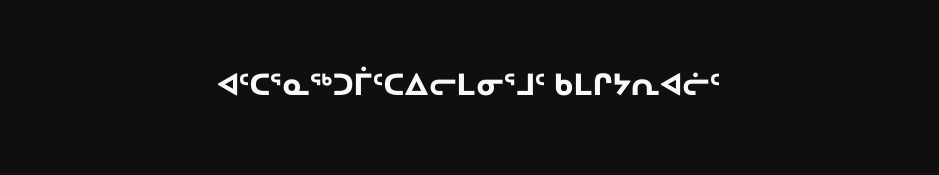ᐊᑦᑕᕐᓇᖅᑐᒦᑦᑕᐃᓕᒪᓂᕐᒧᑦ ᑲᒪᒋᔭᕆᐊᓖᑦ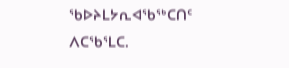ᖃᐅᔨᒪᔭᕆᐊᖃᖅᑕᑎᑦ ᐱᑕᖃᕐᒪᑕ.